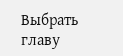Выбрать главу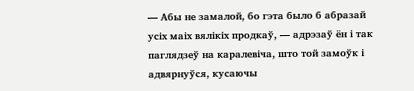— Абы не замалой, бо гэта было б абразай усіх маіх вялікіх продкаў, — адрэзаў ён і так паглядзеў на каралевіча, што той замоўк і адвярнуўся, кусаючы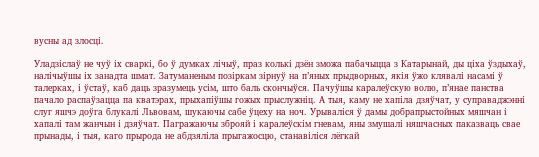вусны ад злосці.

Уладзіслаў не чуў іх сваркі, бо ў думках лічыў, праз колькі дзён зможа пабачыцца з Катарынай, ды ціха ўздыхаў, налічыўшы іх занадта шмат. Затуманеным позіркам зірнуў на п’яных прыдворных, якія ўжо клявалі насамі ў талерках, і ўстаў, каб даць зразумець усім, што баль скончыўся. Пачуўшы каралеўскую волю, п’янае панства пачало распаўзацца па кватэрах, прыхапіўшы гожых прыслужніц. А тыя, каму не хапіла дзяўчат, у суправаджэнні слуг яшчэ доўга блукалі Львовам, шукаючы сабе ўцеху на ноч. Урываліся ў дамы добрапрыстойных мяшчан і хапалі там жанчын і дзяўчат. Пагражаючы зброяй і каралеўскім гневам, яны змушалі няшчасных паказваць свае прынады, і тыя, каго прырода не абдзяліла прыгажосцю, станавіліся лёгкай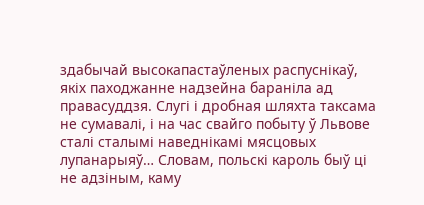здабычай высокапастаўленых распуснікаў, якіх паходжанне надзейна бараніла ад правасуддзя. Слугі і дробная шляхта таксама не сумавалі, і на час свайго побыту ў Львове сталі сталымі наведнікамі мясцовых лупанарыяў… Словам, польскі кароль быў ці не адзіным, каму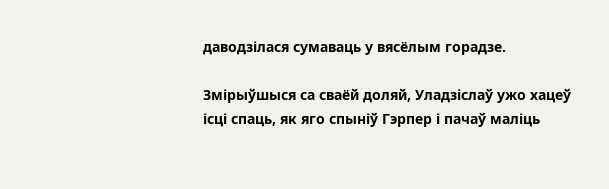даводзілася сумаваць у вясёлым горадзе.

Змірыўшыся са сваёй доляй, Уладзіслаў ужо хацеў ісці спаць, як яго спыніў Гэрпер і пачаў маліць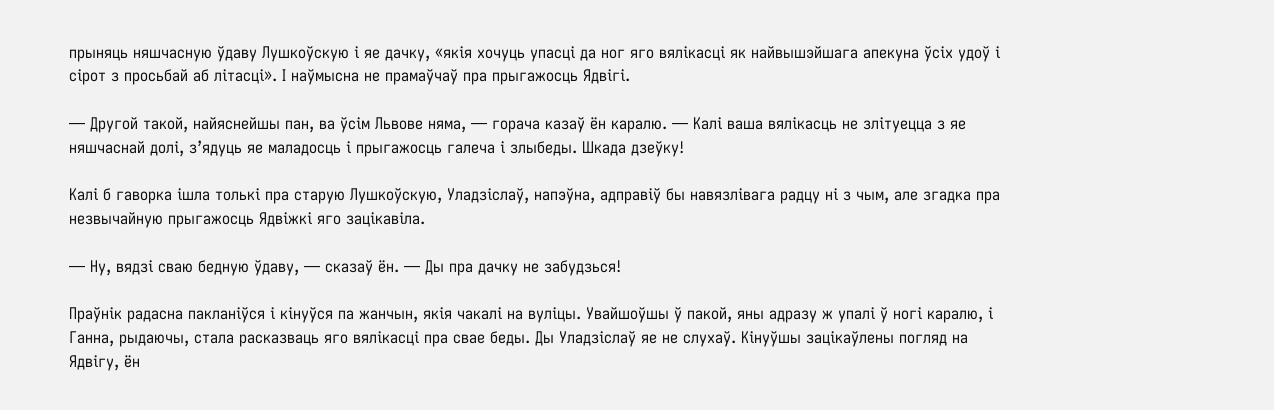прыняць няшчасную ўдаву Лушкоўскую і яе дачку, «якія хочуць упасці да ног яго вялікасці як найвышэйшага апекуна ўсіх удоў і сірот з просьбай аб літасці». І наўмысна не прамаўчаў пра прыгажосць Ядвігі.

— Другой такой, найяснейшы пан, ва ўсім Львове няма, — горача казаў ён каралю. — Калі ваша вялікасць не злітуецца з яе няшчаснай долі, з’ядуць яе маладосць і прыгажосць галеча і злыбеды. Шкада дзеўку!

Калі б гаворка ішла толькі пра старую Лушкоўскую, Уладзіслаў, напэўна, адправіў бы навязлівага радцу ні з чым, але згадка пра незвычайную прыгажосць Ядвіжкі яго зацікавіла.

— Ну, вядзі сваю бедную ўдаву, — сказаў ён. — Ды пра дачку не забудзься!

Праўнік радасна пакланіўся і кінуўся па жанчын, якія чакалі на вуліцы. Увайшоўшы ў пакой, яны адразу ж упалі ў ногі каралю, і Ганна, рыдаючы, стала расказваць яго вялікасці пра свае беды. Ды Уладзіслаў яе не слухаў. Кінуўшы зацікаўлены погляд на Ядвігу, ён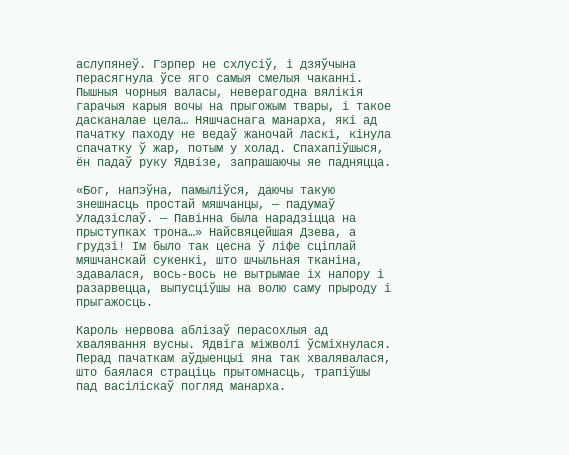аслупянеў. Гэрпер не схлусіў, і дзяўчына перасягнула ўсе яго самыя смелыя чаканні. Пышныя чорныя валасы, неверагодна вялікія гарачыя карыя вочы на прыгожым твары, і такое дасканалае цела… Няшчаснага манарха, які ад пачатку паходу не ведаў жаночай ласкі, кінула спачатку ў жар, потым у холад. Спахапіўшыся, ён падаў руку Ядвізе, запрашаючы яе падняцца.

«Бог, напэўна, памыліўся, даючы такую знешнасць простай мяшчанцы, — падумаў Уладзіслаў. — Павінна была нарадзіцца на прыступках трона…» Найсвяцейшая Дзева, а грудзі! Ім было так цесна ў ліфе сціплай мяшчанскай сукенкі, што шчыльная тканіна, здавалася, вось-вось не вытрымае іх напору і разарвецца, выпусціўшы на волю саму прыроду і прыгажосць.

Кароль нервова аблізаў перасохлыя ад хвалявання вусны. Ядвіга міжволі ўсміхнулася. Перад пачаткам аўдыенцыі яна так хвалявалася, што баялася страціць прытомнасць, трапіўшы пад васіліскаў погляд манарха.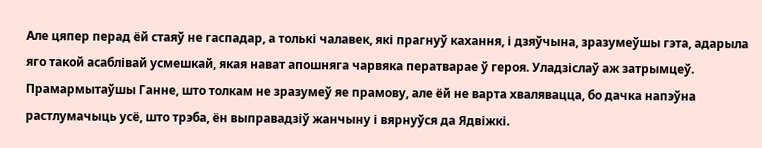Але цяпер перад ёй стаяў не гаспадар, а толькі чалавек, які прагнуў кахання, і дзяўчына, зразумеўшы гэта, адарыла яго такой асаблівай усмешкай, якая нават апошняга чарвяка ператварае ў героя. Уладзіслаў аж затрымцеў. Прамармытаўшы Ганне, што толкам не зразумеў яе прамову, але ёй не варта хвалявацца, бо дачка напэўна растлумачыць усё, што трэба, ён выправадзіў жанчыну і вярнуўся да Ядвіжкі.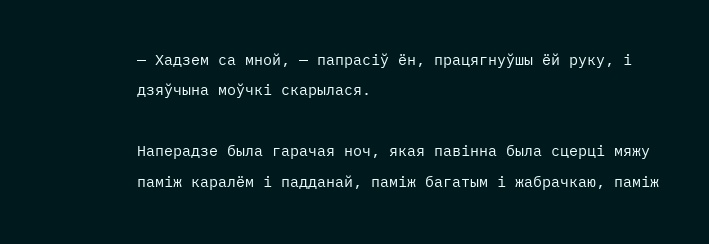— Хадзем са мной, — папрасіў ён, працягнуўшы ёй руку, і дзяўчына моўчкі скарылася.

Наперадзе была гарачая ноч, якая павінна была сцерці мяжу паміж каралём і падданай, паміж багатым і жабрачкаю, паміж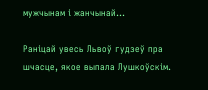мужчынам і жанчынай…

Раніцай увесь Львоў гудзеў пра шчасце, якое выпала Лушкоўскім.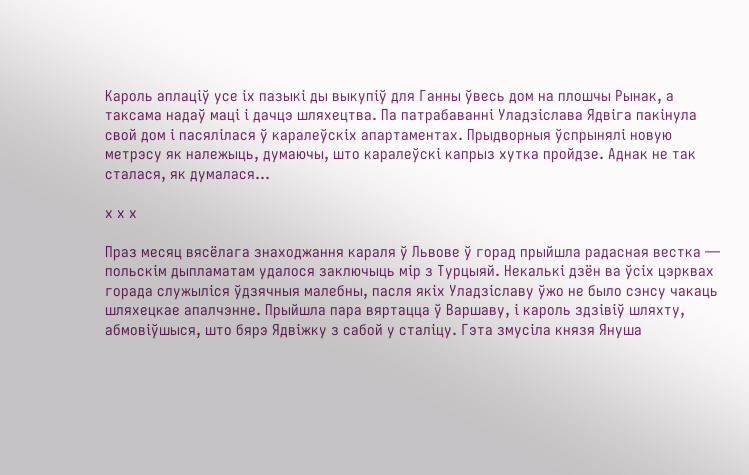Кароль аплаціў усе іх пазыкі ды выкупіў для Ганны ўвесь дом на плошчы Рынак, а таксама надаў маці і дачцэ шляхецтва. Па патрабаванні Уладзіслава Ядвіга пакінула свой дом і пасялілася ў каралеўскіх апартаментах. Прыдворныя ўспрынялі новую метрэсу як належыць, думаючы, што каралеўскі капрыз хутка пройдзе. Аднак не так сталася, як думалася…

х х х

Праз месяц вясёлага знаходжання караля ў Львове ў горад прыйшла радасная вестка — польскім дыпламатам удалося заключыць мір з Турцыяй. Некалькі дзён ва ўсіх цэрквах горада служыліся ўдзячныя малебны, пасля якіх Уладзіславу ўжо не было сэнсу чакаць шляхецкае апалчэнне. Прыйшла пара вяртацца ў Варшаву, і кароль здзівіў шляхту, абмовіўшыся, што бярэ Ядвіжку з сабой у сталіцу. Гэта змусіла князя Януша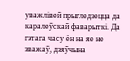уважлівей прыгледзецца да каралеўскай фаварыткі. Да гэтага часу ён на яе не зважаў, дзяўчына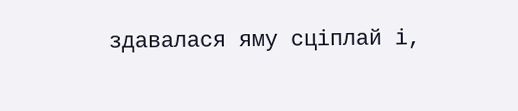здавалася яму сціплай і,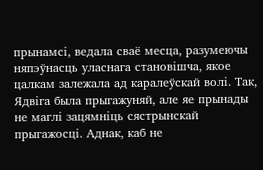прынамсі, ведала сваё месца, разумеючы няпэўнасць уласнага становішча, якое цалкам залежала ад каралеўскай волі. Так, Ядвіга была прыгажуняй, але яе прынады не маглі зацямніць сястрынскай прыгажосці. Аднак, каб не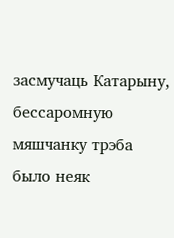засмучаць Катарыну, бессаромную мяшчанку трэба было неяк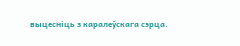выцесніць з каралеўскага сэрца.